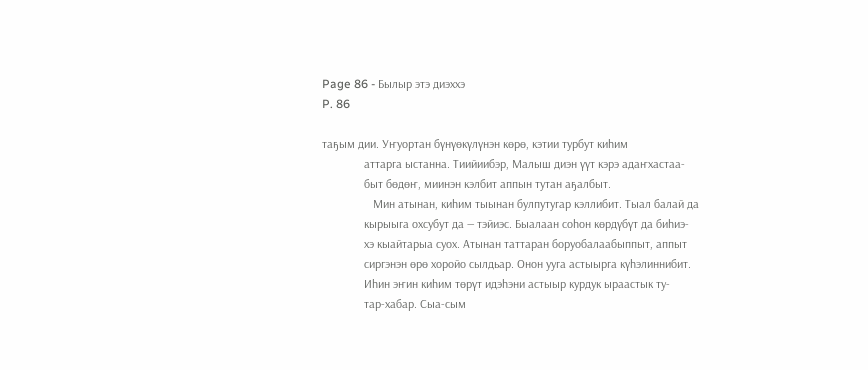Page 86 - Былыр этэ диэххэ
P. 86

таҕым дии. Уҥуортан бүнүөкүлүнэн көрө, кэтии турбут киһим
              аттарга ыстанна. Тиийиибэр, Малыш диэн үүт кэрэ адаҥхастаа-
              быт бөдөҥ, миинэн кэлбит аппын тутан аҕалбыт.
                 Мин атынан, киһим тыынан булпутугар кэллибит. Тыал балай да
              кырыыга охсубут да — тэйиэс. Быалаан соһон көрдүбүт да биһиэ-
              хэ кыайтарыа суох. Атынан таттаран боруобалаабыппыт, аппыт
              сиргэнэн өрө хоройо сылдьар. Онон ууга астыырга күһэлиннибит.
              Иһин эҥин киһим төрүт идэһэни астыыр курдук ыраастык ту-
              тар-хабар. Сыа-сым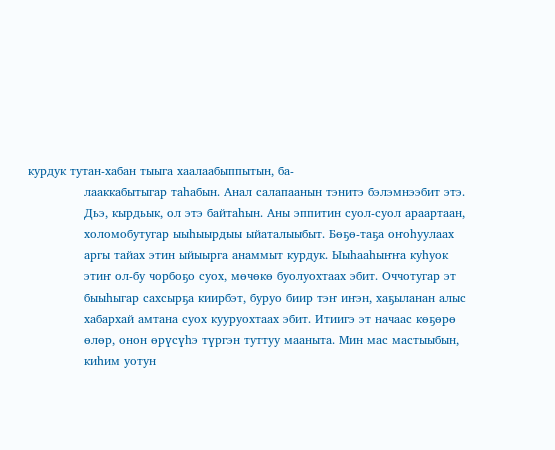курдук тутан-хабан тыыга хаалаабыппытын, ба-
              лааккабытыгар таһабын. Анал салапаанын тэнитэ бэлэмнээбит этэ.
              Дьэ, кырдьык, ол этэ байтаһын. Аны эппитин суол-суол араартаан,
              холомобутугар ыыһыырдыы ыйаталыыбыт. Бөҕө-таҕа оҥоһуулаах
              аргы тайах этин ыйыырга анаммыт курдук. Ыыһааһыҥҥа куһуок
              этиҥ ол-бу чорбоҕо суох, мөчөкө буолуохтаах эбит. Оччотугар эт
              быыһыгар сахсырҕа киирбэт, буруо биир тэҥ иҥэн, хаҕыланан алыс
              хабархай амтана суох кууруохтаах эбит. Итиигэ эт начаас көҕөрө
              өлөр, онон өрүсүһэ түргэн туттуу мааныта. Мин мас мастыыбын,
              киһим уотун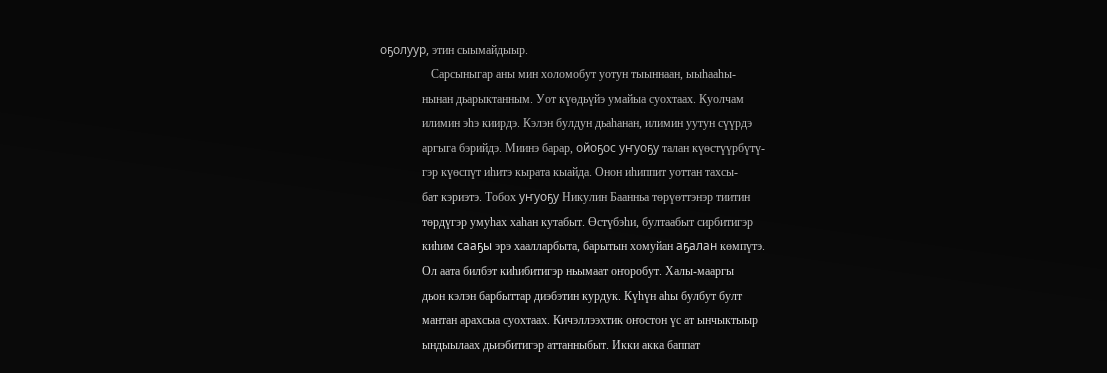оҕолуур, этин сыымайдыыр.
                 Сарсыныгар аны мин холомобут уотун тыыннаан, ыыһааһы-
              нынан дьарыктанным. Уот күөдьүйэ умайыа суохтаах. Куолчам
              илимин эһэ киирдэ. Кэлэн булдун дьаһанан, илимин уутун сүүрдэ
              аргыга бэрийдэ. Миинэ барар, ойоҕос уҥуоҕу талан күөстүүрбүтү-
              гэр күөспүт иһитэ кырата кыайда. Онон иһиппит уоттан тахсы-
              бат кэриэтэ. Тобох уҥуоҕу Никулин Баанньа төрүөттэнэр тиитин
              төрдүгэр умуһах хаһан кутабыт. Өстүбэһи, бултаабыт сирбитигэр
              киһим сааҕы эрэ хаалларбыта, барытын хомуйан аҕалан көмпүтэ.
              Ол аата билбэт киһибитигэр ньымаат оҥоробут. Халы-мааргы
              дьон кэлэн барбыттар диэбэтин курдук. Күһүн аһы булбут булт
              мантан арахсыа суохтаах. Кичэллээхтик оҥостон үс ат ынчыктыыр
              ындыылаах дьиэбитигэр аттанныбыт. Икки акка баппат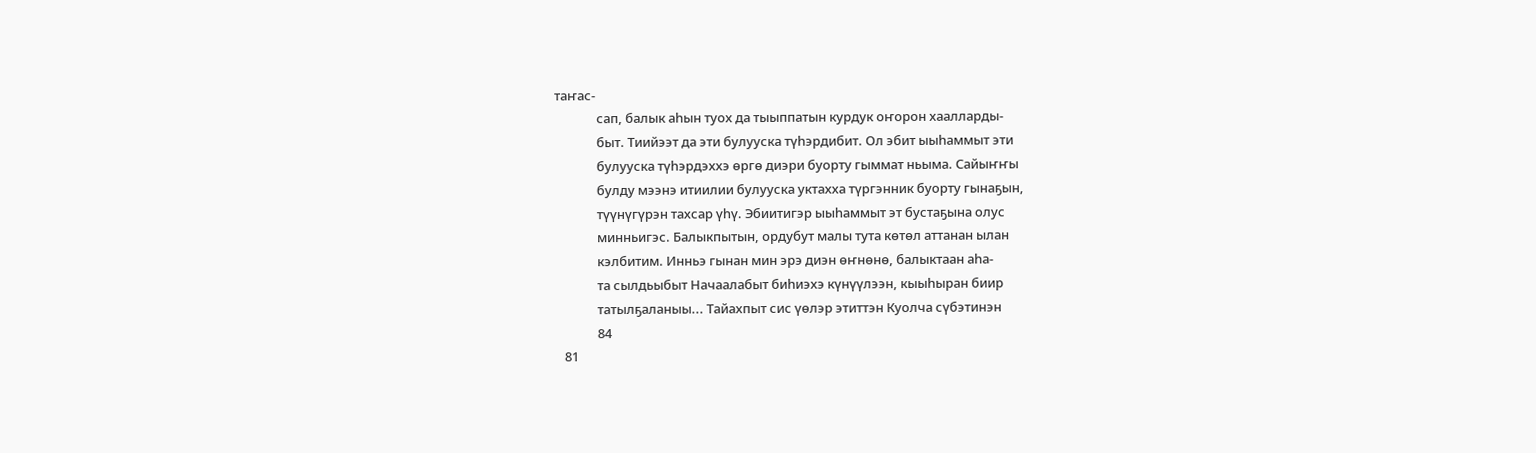таҥас-
              сап, балык аһын туох да тыыппатын курдук оҥорон хаалларды-
              быт. Тиийээт да эти булууска түһэрдибит. Ол эбит ыыһаммыт эти
              булууска түһэрдэххэ өргө диэри буорту гыммат ньыма. Сайыҥҥы
              булду мээнэ итиилии булууска уктахха түргэнник буорту гынаҕын,
              түүнүгүрэн тахсар үһү. Эбиитигэр ыыһаммыт эт бустаҕына олус
              минньигэс. Балыкпытын, ордубут малы тута көтөл аттанан ылан
              кэлбитим. Инньэ гынан мин эрэ диэн өҥнөнө, балыктаан аһа-
              та сылдьыбыт Начаалабыт биһиэхэ күнүүлээн, кыыһыран биир
              татылҕаланыы... Тайахпыт сис үөлэр этиттэн Куолча сүбэтинэн
              84
   81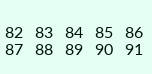82   83   84   85   86   87   88   89   90   91